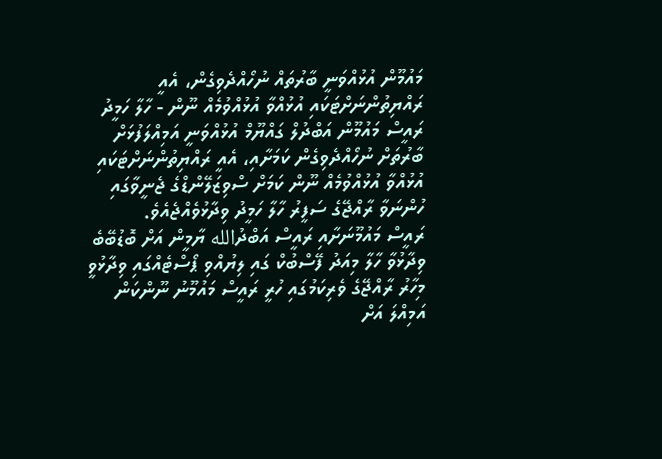މައުމޫން އުޅުއްވަނީ ބާރުތައް ނުހޯއްދެވިގެން، އެއީ ރައްޔިތުންނަށްޓަކައި އުޅުއްވާ އުޅުއްވުމެއް ނޫން - ހާލާ ހަމީދު
ރައީސް މައުމޫން އަބްދުލް ގައްޔޫމް އުޅުއްވަނީ އަމިއްލަފުޅަށް ބާރުތަށް ނުހޯއްދެވިގެން ކަމަށާއި، އެއީ ރައްޔިތުންނަށްޓަކައި އުޅުއްވާ އުޅުއްވުމެއް ނޫން ކަމަށް ސްވިޒަލޭންޑްގެ ޖެނީވާގައި ހުންނަވާ ރާއްޖޭގެ ސަފީރު ހާލާ ހަމީދު ވިދާޅުވެއްޖެއެވެ.
ރައީސް މައުމޫނަށާއި ރައީސް އަބްދުالله ޔާމީން އަށް ބޮޑުބޭބެ ވިދާޅުވާ ހާލާ މިއަދު ފޭސްބުކް ގައި ލިޔުއްވި ޕޯސްޓެއްގައި ވިދާޅުވީ މިހާރު ރާއްޖޭގެ ވެރިކަމުގައި ހުރީ ރައީސް މައުމޫނު ނޫންކަން އަމިއްލަ އަށް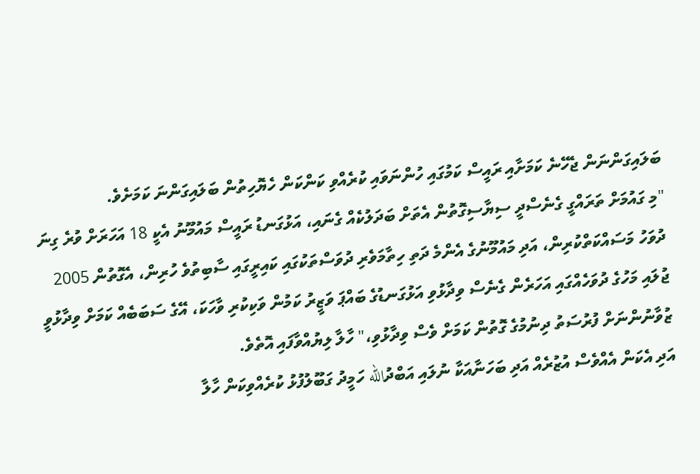ބަލައިގަންނަން ޖެހޭނެ ކަމަށާއި ރައީސް ކަމުގައި ހުންނަވައި ކުރެއްވި ކަންކަން ހެޔޮހިތުން ބަލައިގަންނަ ކަމަށެވެ.
"މި ގައުމަށް ތަރައްގީ ގެނެސްދީ ސިޔާސިގޮތުން އެތަށް ބަދަލުކެއް ގެނައި، އަޅުގަނޑު ރައީސް މައުމޫނު އެކީ 18 އަހަރަށް ވުރެ ގިނަ ދުވަހު މަސައްކަތްކުރިން، އަދި މައުމޫނުގެ އެންމެ ދަތި ހިތާމަވެރި ދުވަސްތަކުގައި ކައިރީގައި ސާބިތުވެ ހުރިން، އެގޮތުން 2005 ޖުލައި މަހުގެ ދުވަހެއްގައި އަހަރެން ގެނެސް ވިދާޅުވި އަޅުގަނޑުގެ ބައްޕަ ވަޒީރު ކަމުން ވަކިކުރި ވާހަކަ، އޭގެ ސަބަބެއް ކަމަށް ވިދާޅުވީ ޒުވާނުންނަށް ފުރުސަތު ދިނުމުގެ ގޮތުން ކަމަށް ވެސް ވިދާޅުވި،" ހާލާ ލިޔުއްވާފައި އޮތެވެ.
އަދި އެކަން އެއްވެސް އުޒުރެއް އަދި ބަހަނާއަކާ ނުލައި އަބްދުالله ހަމީދު ގަބޫލުފުޅު ކުރެއްވިކަން ހާލާ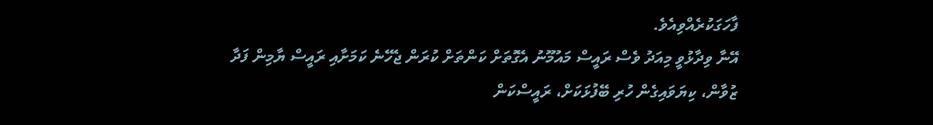ފާހަގަކުރެއްވިއެވެ.
އޭނާ ވިދާޅުވީ މިއަދު ވެސް ރައީސް މައުމޫނު އެގޮތަށް ކަންތަށް ކުރަން ޖެހޭނެ ކަމަށާއި ރައީސް ޔާމިން ފަދާ ޒުވާން، ކިޔަވައިގެން ހުރި ބޭފުޅަކަށް، ރައީސްކަން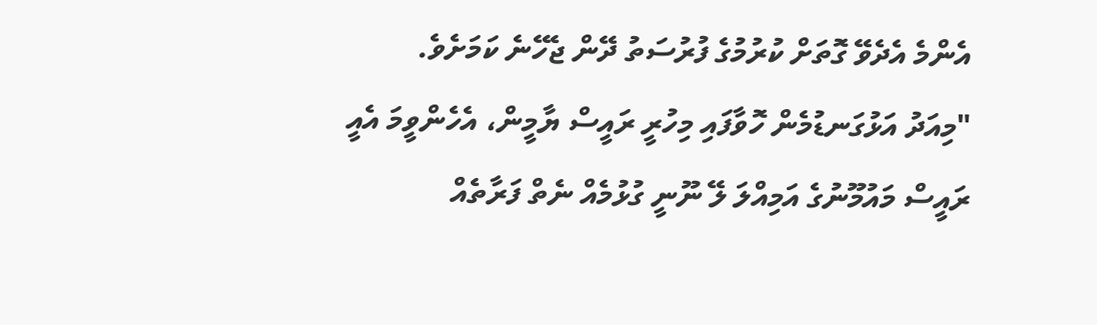އެންމެ އެދެވޭ ގޮތަށް ކުރުމުގެ ފުރުސަތު ދޭން ޖެހޭނެ ކަމަށެވެ.
"މިއަދު އަޅުގަނޑުމެން ހޮވާފައި މިހުރީ ރައީސް ޔާމީން، އެހެންވީމަ އެއީ ރައީސް މައުމޫނުގެ އަމިއްލަ ލޭ ނޫނީ ގުޅުމެއް ނެތް ފަރާތެއް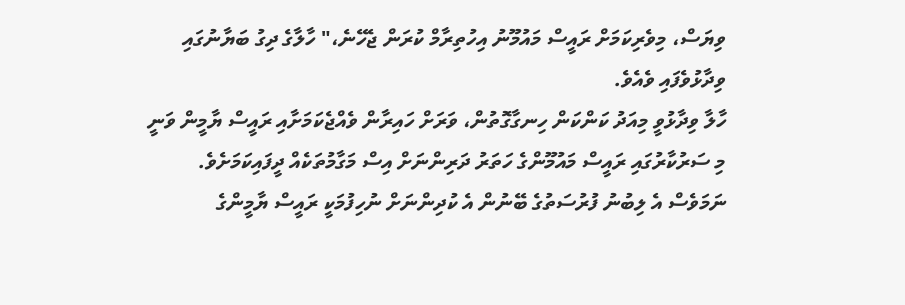ވިޔަސް، މިވެރިކަމަށް ރައީސް މައުމޫނު އިހުތިރާމް ކުރަން ޖެހޭނެ،" ހާލާގެ ދިގު ބަޔާނުގައި ވިދާޅުވެފައި ވެއެވެ.
ހާލާ ވިދާޅުވީ މިއަދު ކަންކަން ހިނގާގޮތުން، ވަރަށް ހައިރާން ވެއްޖެކަމަށާއި ރައީސް ޔާމީން ވަނީ މި ސަރުކާރުގައި ރައީސް މައުމޫންގެ ހަތަރު ދަރިންނަށް އިސް މަގާމުތަކެއް ދީފައިކަމަށެވެ. ނަމަވެސް އެ ލިބުނު ފުރުސަތުގެ ބޭނުން އެ ކުދިންނަށް ނުހިފުމަކީ ރައީސް ޔާމީންގެ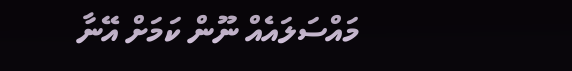މައްސަލައެއް ނޫން ކަމަށް އޭނާ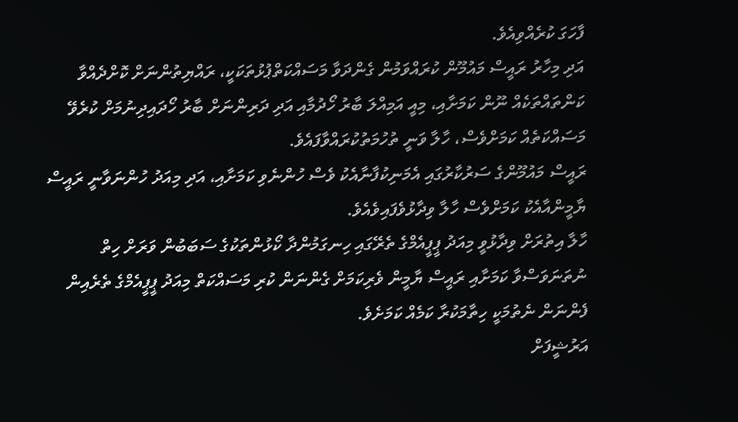ފާހަގަ ކުރެއްވިއެވެ.
އަދި މިހާރު ރައީސް މައުމޫން ކުރައްވަމުން ގެންދަވާ މަސައްކަތްޕުޅުތަކަކީ، ރައްޔިތުންނަށް ކޮށްދެއްވާ ކަންތައްތަކެއް ނޫން ކަމަށާއި، މިއީ އަމިއްލަ ބާރު ހޯދުމާއި އަދި ދަރިންނަށް ބާރު ހޯދައިދިނުމަށް ކުރެވޭ މަސައްކަތެއް ކަމަށްވެސް، ހާލާ ވަނީ ތުހުމަތުކުރައްވާފައެވެ.
ރައީސް މައުމޫންގެ ސަރުކާރުގައި އެމަނިކުފާނާއެކު ވެސް ހުންނެވި ކަމަށާއި، އަދި މިއަދު ހުންނަވާނީ ރައީސް ޔާމީންއާއެކު ކަމަށްވެސް ހާލާ ވިދާޅުވެފައިވެއެވެ.
ހާލާ އިތުރަށް ވިދާޅުވީ މިއަދު ޕީޕީއެމްގެ ތެރޭގައި ހިނގަމުންދާ ކޯޅުންތަކުގެ ސަބަބުން ވަރަށް ހިތް ނުތަނަވަސްވާ ކަމަށާއި ރައީސް ޔާމީން ވެރިކަމަށް ގެންނަން ކުރި މަސައްކަތް މިއަދު ޕީޕީއެމްގެ ތެރެއިން ފެންނަން ނެތުމަކީ ހިތާމަކުރާ ކަމެއް ކަމަށެވެ.
އަރުޝީފަށް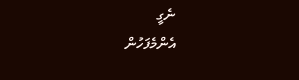ނެގީ
އެންމެފަހުން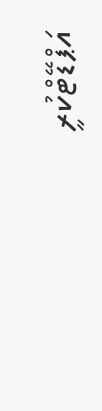އަޕްޑޭޓްކުރީ